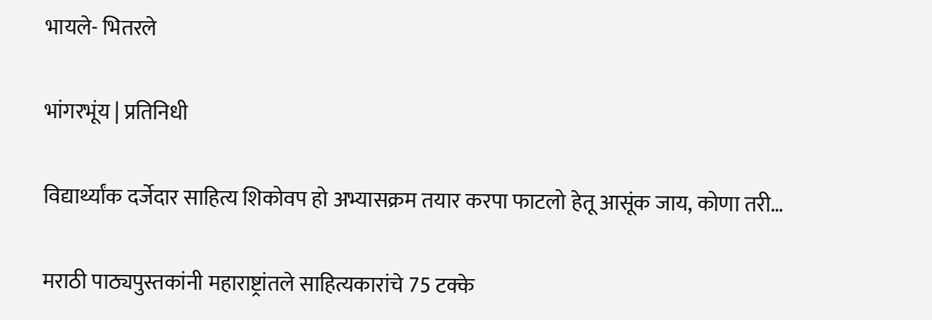भायले- भितरले

भांगरभूंय | प्रतिनिधी

विद्यार्थ्यांक दर्जेदार साहित्य शिकोवप हो अभ्यासक्रम तयार करपा फाटलो हेतू आसूंक जाय, कोणा तरी…

मराठी पाठ्यपुस्तकांनी महाराष्ट्रांतले साहित्यकारांचे 75 टक्के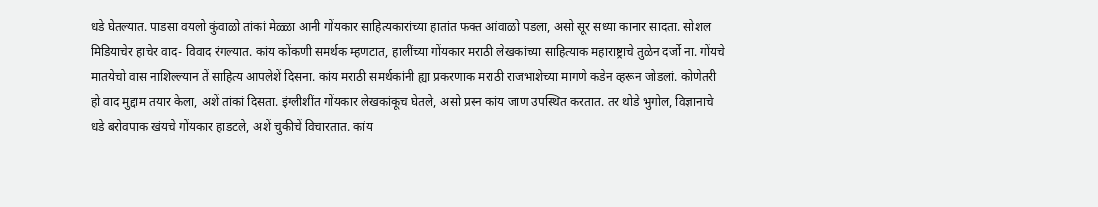धडे घेतल्यात. पाडसा वयलो कुंवाळो तांकां मेळ्ळा आनी गोंयकार साहित्यकारांच्या हातांत फक्त आंवाळो पडला, असो सूर सध्या कानार सादता. सोशल मिडियाचेर हाचेर वाद- विवाद रंगल्यात. कांय कोंकणी समर्थक म्हणटात, हालींच्या गोंयकार मराठी लेखकांच्या साहित्याक महाराष्ट्राचे तुळेन दर्जो ना. गोंयचे मातयेचो वास नाशिल्ल्यान तें साहित्य आपलेशें दिसना. कांय मराठी समर्थकांनी ह्या प्रकरणाक मराठी राजभाशेच्या मागणे कडेन व्हरून जोडलां. कोणेतरी हो वाद मुद्दाम तयार केला, अशें तांकां दिसता. इंग्लीशींत गोंयकार लेखकांकूच घेतले, असो प्रस्न कांय जाण उपस्थित करतात. तर थोडे भुगोल, विज्ञानाचे धडे बरोवपाक खंयचे गोंयकार हाडटले, अशें चुकीचें विचारतात. कांय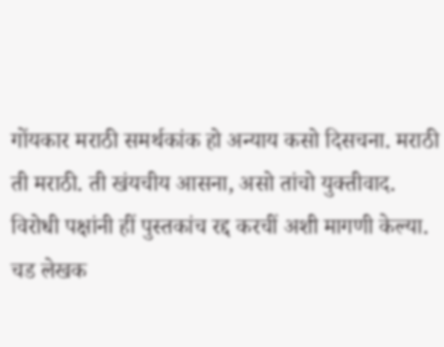गोंयकार मराठी समर्थकांक हो अन्याय कसो दिसचना. मराठी ती मराठी. ती खंयचीय आसना, असो तांचो युक्तीवाद. विरोधी पक्षांनी हीं पुस्तकांच रद्द करचीं अशी मागणी केल्या.
चड लेखक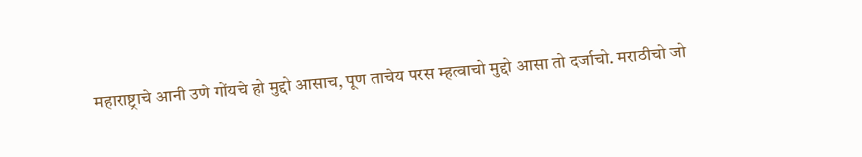महाराष्ट्राचे आनी उणे गोंयचे हो मुद्दो आसाच, पूण ताचेय परस म्हत्वाचो मुद्दो आसा तो दर्जाचो. मराठीचो जो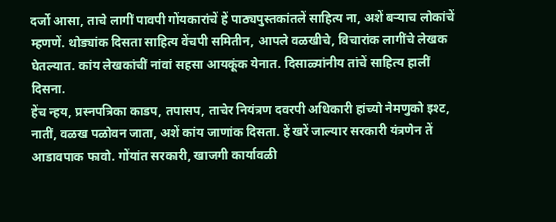दर्जो आसा, ताचे लागीं पावपी गोंयकारांचें हें पाठ्यपुस्तकांतलें साहित्य ना, अशें बऱ्याच लोकांचें म्हणणें. थोड्यांक दिसता साहित्य वेंचपी समितीन, आपले वळखीचे, विचारांक लागींचे लेखक घेतल्यात. कांय लेखकांचीं नांवां सहसा आयकूंक येनात. दिसाळ्यांनीय तांचें साहित्य हालीं दिसना.
हेंच न्हय, प्रस्नपत्रिका काडप, तपासप, ताचेर नियंत्रण दवरपी अधिकारी हांच्यो नेमणुको इश्ट, नातीं, वळख पळोवन जाता, अशें कांय जाणांक दिसता. हें खरें जाल्यार सरकारी यंत्रणेन तें आडावपाक फावो. गोंयांत सरकारी, खाजगी कार्यावळी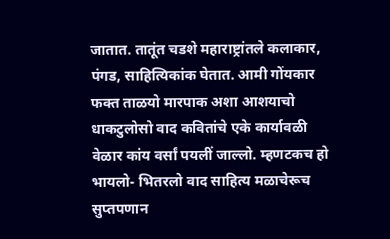जातात. तातूंत चडशे महाराष्ट्रांतले कलाकार, पंगड, साहित्यिकांक घेतात. आमी गोंयकार फक्त ताळयो मारपाक अशा आशयाचो धाकटुलोसो वाद कवितांचे एके कार्यावळी वेळार कांय वर्सां पयलीं जाल्लो. म्हणटकच हो भायलो- भितरलो वाद साहित्य मळाचेरूच सुप्तपणान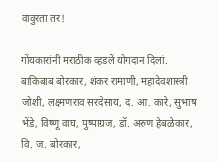वावुरता तर!

गोंयकारांनी मराठीक व्हडलें योगदान दिलां. बाकिबाब बोरकार, शंकर रामाणी, महादेवशास्त्री जोशी, लक्ष्मणराव सरदेसाय, द. आ. कारे, सुभाष भेंडे, विष्णू वाघ, पुष्पाग्रज, डॉ. अरुण हेबळेकार, वि. ज. बोरकार,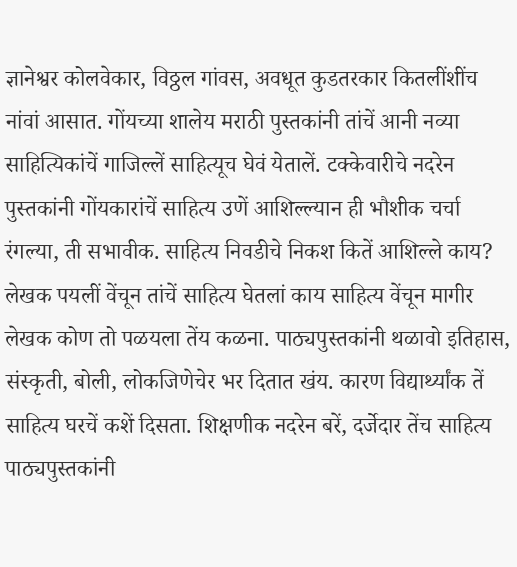ज्ञानेश्वर कोलवेकार, विठ्ठल गांवस, अवधूत कुडतरकार कितलींशींच नांवां आसात. गोंयच्या शालेय मराठी पुस्तकांनी तांचें आनी नव्या साहित्यिकांचें गाजिल्लें साहित्यूच घेवं येतालें. टक्केवारीचे नदरेन पुस्तकांनी गोंयकारांचें साहित्य उणें आशिल्ल्यान ही भौशीक चर्चा रंगल्या, ती सभावीक. साहित्य निवडीचे निकश कितें आशिल्ले काय? लेखक पयलीं वेंचून तांचें साहित्य घेतलां काय साहित्य वेंचून मागीर लेखक कोण तो पळयला तेंय कळना. पाठ्यपुस्तकांनी थळावो इतिहास, संस्कृती, बोली, लोकजिणेचेर भर दितात खंय. कारण विद्यार्थ्यांक तें साहित्य घरचें कशें दिसता. शिक्षणीक नदरेन बरें, दर्जेदार तेंच साहित्य पाठ्यपुस्तकांनी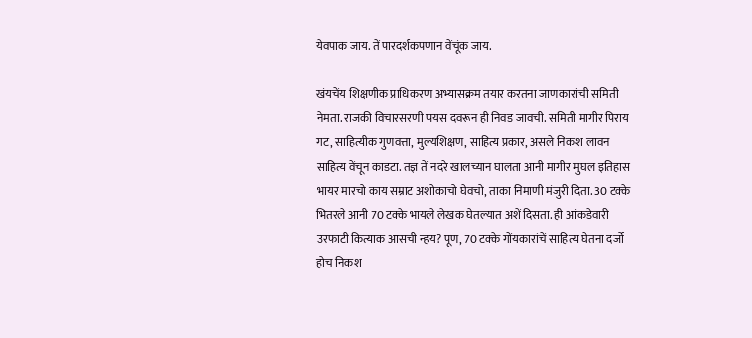येवपाक जाय. तें पारदर्शकपणान वेंचूंक जाय.

खंयचेंय शिक्षणीक प्राधिकरण अभ्यासक्रम तयार करतना जाणकारांची समिती नेमता. राजकी विचारसरणी पयस दवरून ही निवड जावची. समिती मागीर पिराय गट, साहित्यीक गुणवत्ता, मुल्यशिक्षण, साहित्य प्रकार, असले निकश लावन साहित्य वेंचून काडटा. तज्ञ तें नदरे खालच्यान घालता आनी मागीर मुघल इतिहास भायर मारचो काय सम्राट अशोकाचो घेवचो, ताका निमाणी मंजुरी दिता. 30 टक्के भितरले आनी 70 टक्के भायले लेखक घेतल्यात अशें दिसता. ही आंकडेवारी उरफाटी कित्याक आसची न्हय? पूण, 70 टक्के गोंयकारांचें साहित्य घेतना दर्जो होच निकश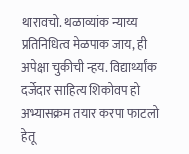थारावचो. थळाव्यांक न्याय्य प्रतिनिधित्व मेळपाक जाय, ही अपेक्षा चुकीची न्हय. विद्यार्थ्यांक दर्जेदार साहित्य शिकोवप हो अभ्यासक्रम तयार करपा फाटलो हेतू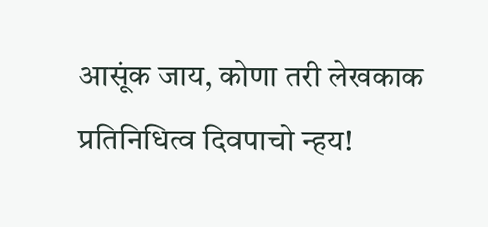आसूंक जाय, कोणा तरी लेखकाक प्रतिनिधित्व दिवपाचो न्हय!